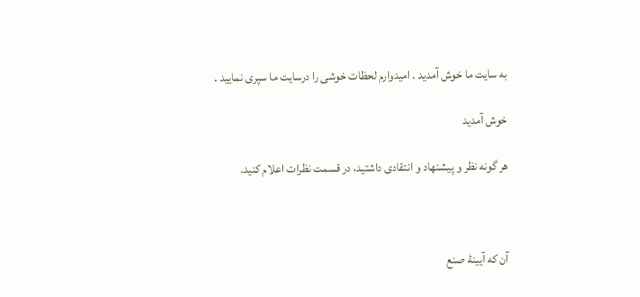به سایت ما خوش آمدید . امیدوارم لحظات خوشی را درسایت ما سپری نمایید .

خوش آمدید

هر گونه نظر و پیشنهاد و انتقادی داشتید، در قسمت نظرات اعلام کنید.



آن که آیینهٔ صنع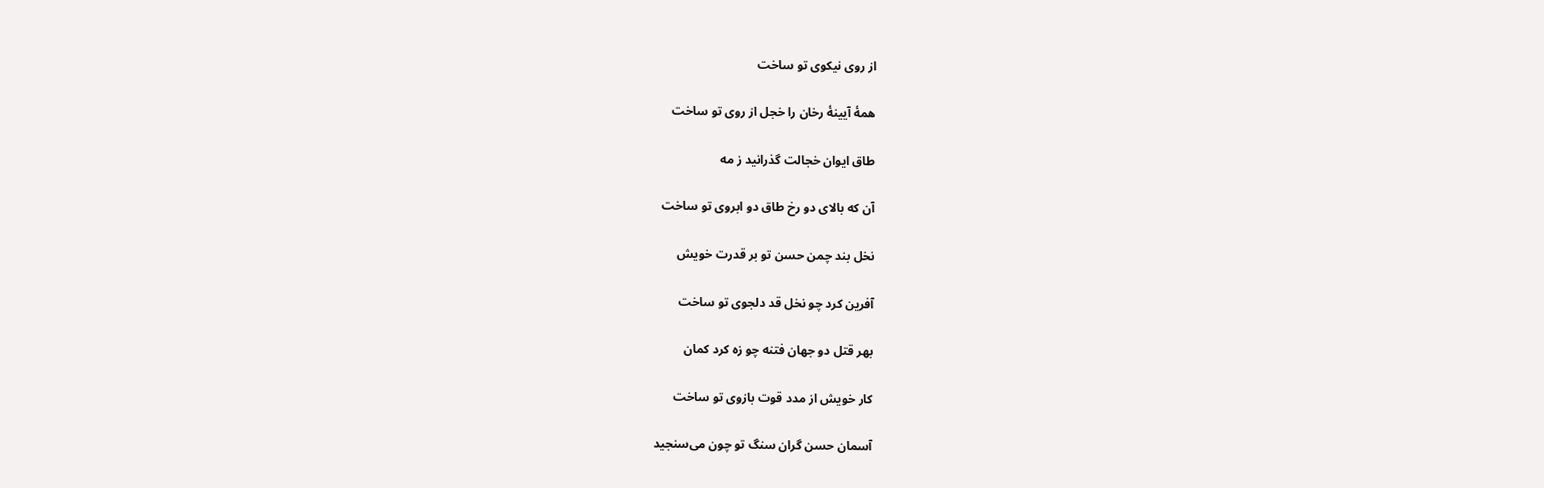از روی نیکوی تو ساخت

همهٔ آیینهٔ رخان را خجل از روی تو ساخت

طاق ایوان خجالت گذرانید ز مه

آن که بالای دو رخ طاق دو ابروی تو ساخت

نخل بند چمن حسن تو بر قدرت خویش

آفرین کرد چو نخل قد دلجوی تو ساخت

بهر قتل دو جهان فتنه چو زه کرد کمان

کار خویش از مدد قوت بازوی تو ساخت

آسمان حسن گران سنگ تو چون می‌سنجید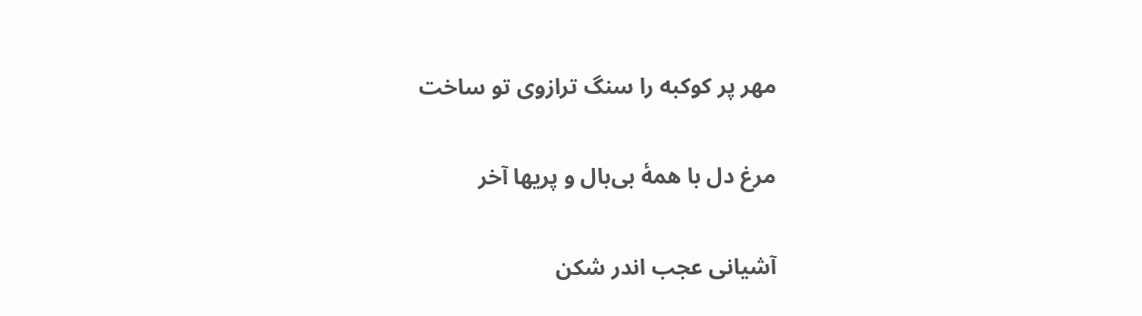مهر پر کوکبه را سنگ ترازوی تو ساخت

مرغ دل با همهٔ بی‌بال و پریها آخر

آشیانی عجب اندر شکن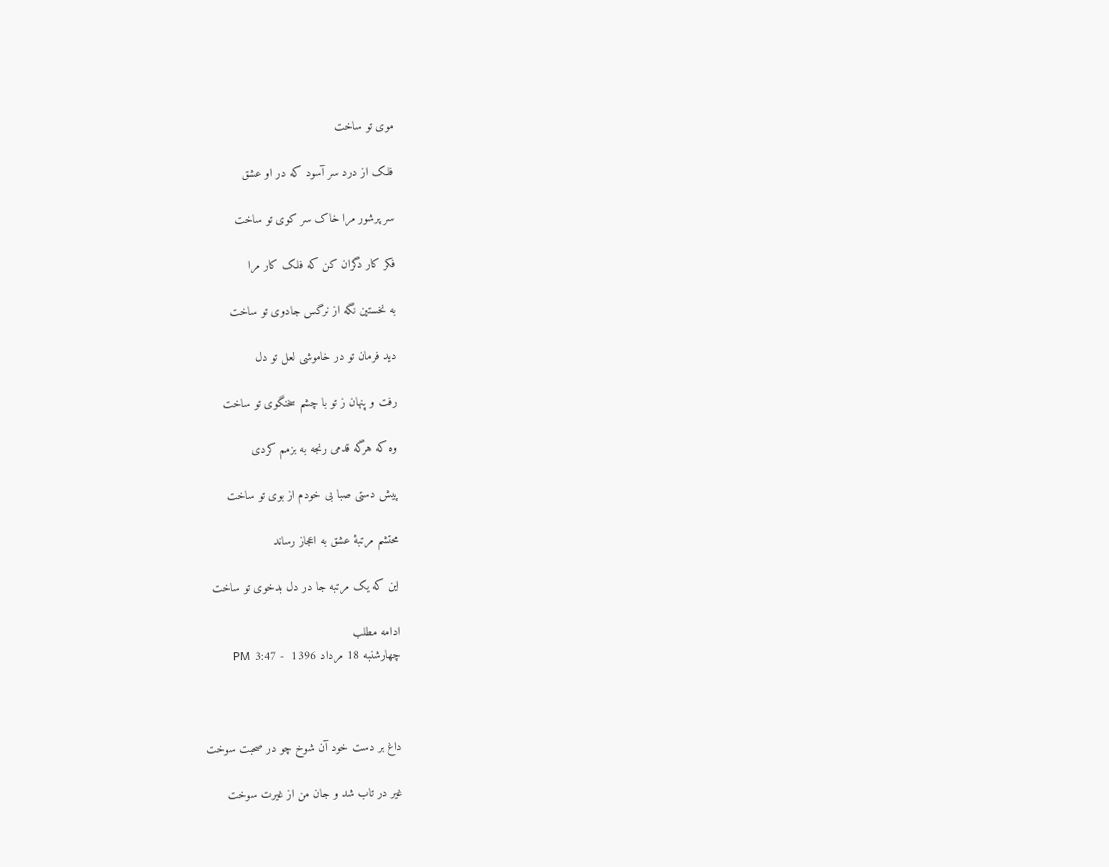موی تو ساخت

فلک از درد سر آسود که در او عشق

سر پرشور مرا خاک سر کوی تو ساخت

فکر کار دگران کن که فلک کار مرا

به نخستین نگه از نرگس جادوی تو ساخت

دید فرمان تو در خاموشی لعل تو دل

رفت و پنهان ز تو با چشم سخنگوی تو ساخت

وه که هرگه قدمی رنجه به بزمم کردی

پیش دستی صبا بی خودم از بوی تو ساخت

محتشم مرتبهٔ عشق به اعجاز رساند

این که یک مرتبه جا در دل بدخوی تو ساخت

ادامه مطلب
چهارشنبه 18 مرداد 1396  - 3:47 PM



داغ بر دست خود آن شوخ چو در صحبت سوخت

غیر در تاب شد و جان من از غیرت سوخت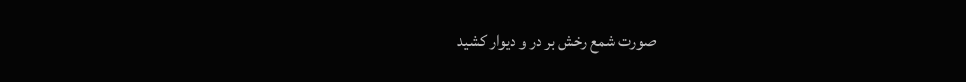صورت شمع رخش بر در و دیوار کشید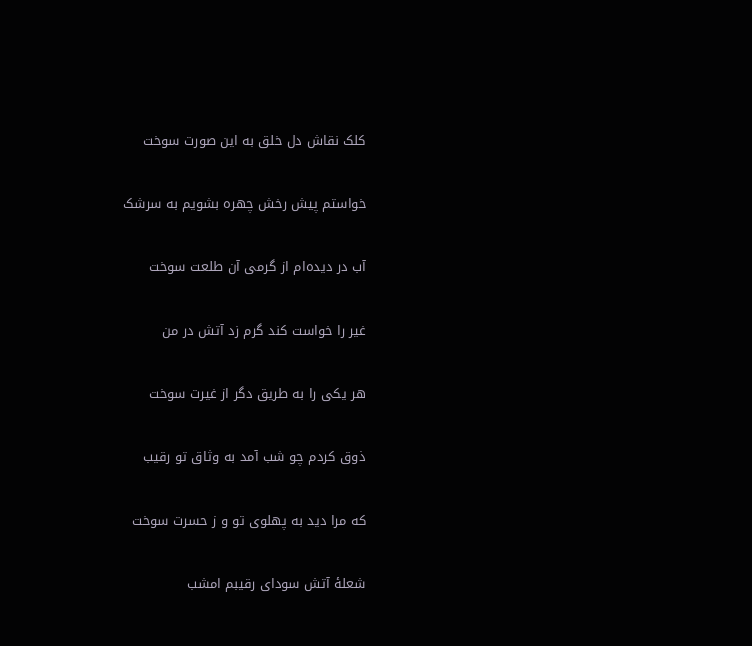کلک نقاش دل خلق به این صورت سوخت

خواستم پیش رخش چهره بشویم به سرشک

آب در دیده‌ام از گرمی آن طلعت سوخت

غیر را خواست کند گرم زد آتش در من

هر یکی را به طریق دگر از غیرت سوخت

ذوق کردم چو شب آمد به وثاق تو رقیب

که مرا دید به پهلوی تو و ز حسرت سوخت

شعلهٔ آتش سودای رقیبم امشب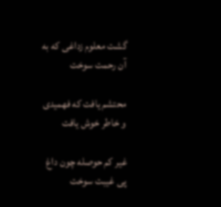گشت معلوم زداغی که به آن رحمت سوخت

محتشم یافت که فهمیدی و خاطر خوش یافت

غیر کم حوصله چون داغ پی غیبت سوخت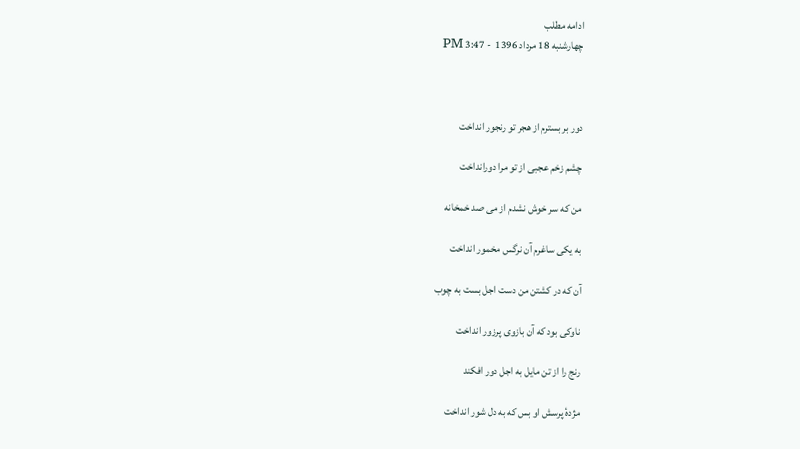ادامه مطلب
چهارشنبه 18 مرداد 1396  - 3:47 PM



دور بر بسترم از هجر تو رنجور انداخت

چشم زخم عجبی از تو مرا دورانداخت

من که سر خوش نشدم از می صد خمخانه

به یکی ساغرم آن نرگس مخمور انداخت

آن که در کشتن من دست اجل بست به چوب

ناوکی بود که آن بازوی پرزور انداخت

رنج را از تن مایل به اجل دور افکند

مژدهٔ پرسش او بس که به دل شور انداخت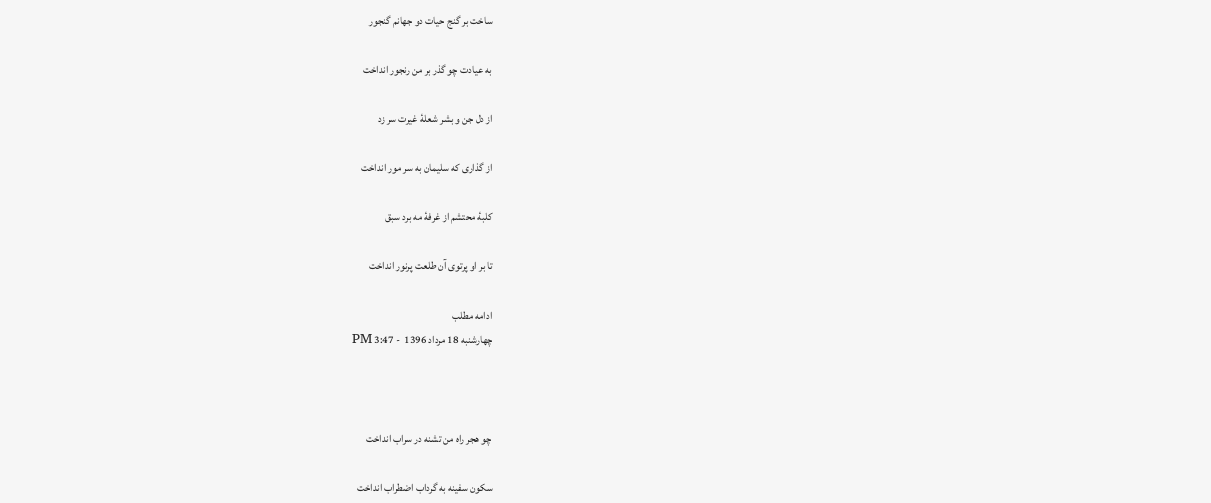ساخت بر گنج حیات دو جهانم گنجور

به عیادت چو گذر بر من رنجور انداخت

از دل جن و بشر شعلهٔ غیرت سر زد

از گذاری که سلیمان به سر مور انداخت

کلبهٔ محتشم از غرفهٔ مه برد سبق

تا بر او پرتوی آن طلعت پرنور انداخت

ادامه مطلب
چهارشنبه 18 مرداد 1396  - 3:47 PM



چو هجر راه من تشنه در سراب انداخت

سکون سفینه به گرداب اضطراب انداخت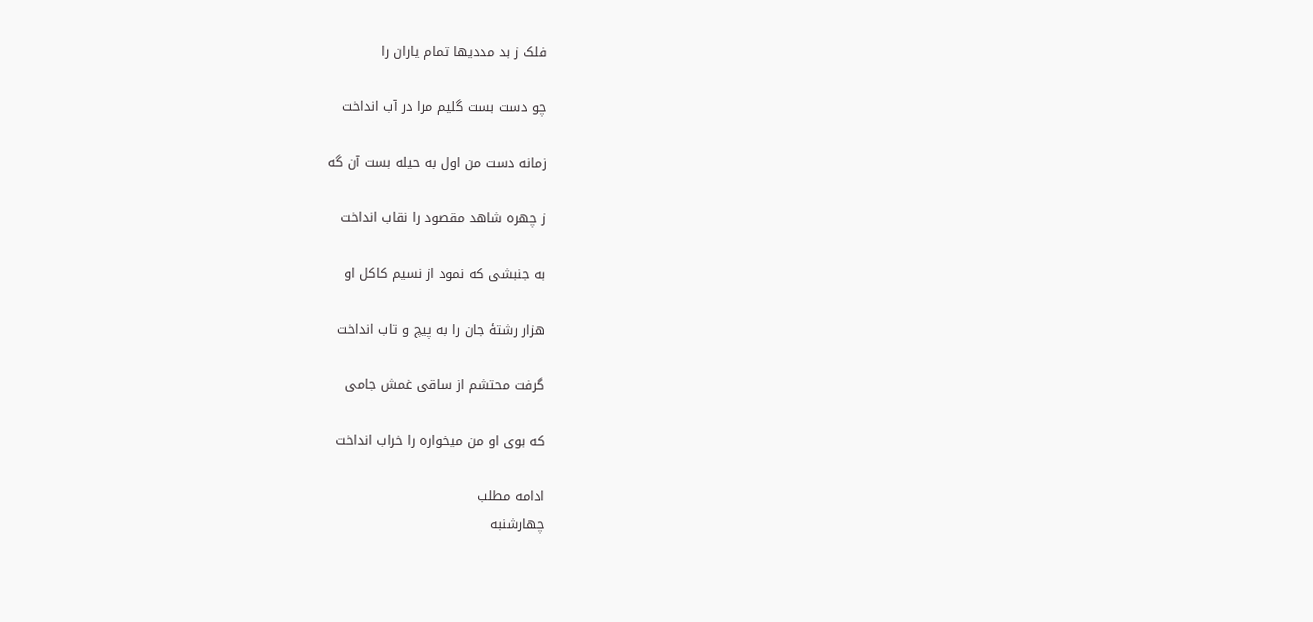فلک ز بد مددیها تمام یاران را

چو دست بست گلیم مرا در آب انداخت

زمانه دست من اول به حیله بست آن گه

ز چهره شاهد مقصود را نقاب انداخت

به جنبشی که نمود از نسیم کاکل او

هزار رشتهٔ جان را به پیچ و تاب انداخت

گرفت محتشم از ساقی غمش جامی

که بوی او من میخواره را خراب انداخت

ادامه مطلب
چهارشنبه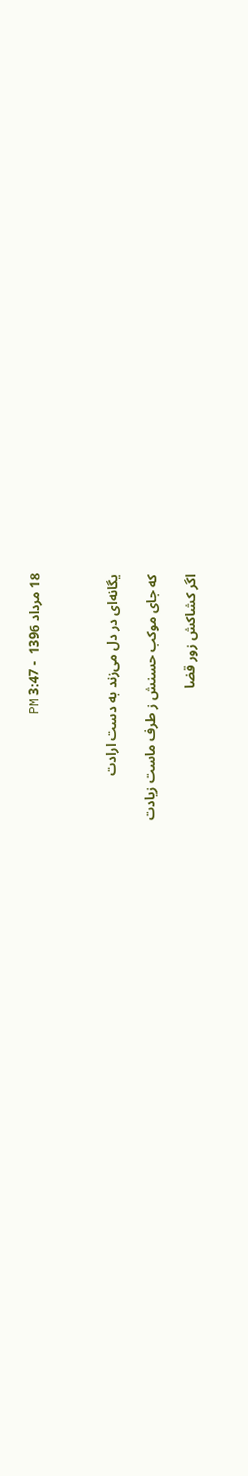18 مرداد 1396  - 3:47 PM



یگانه‌ای در دل می‌زند به دست ارادت

که جای موکب حسنش ز طرف ماست زیادت

اگر کشاکش زور قضا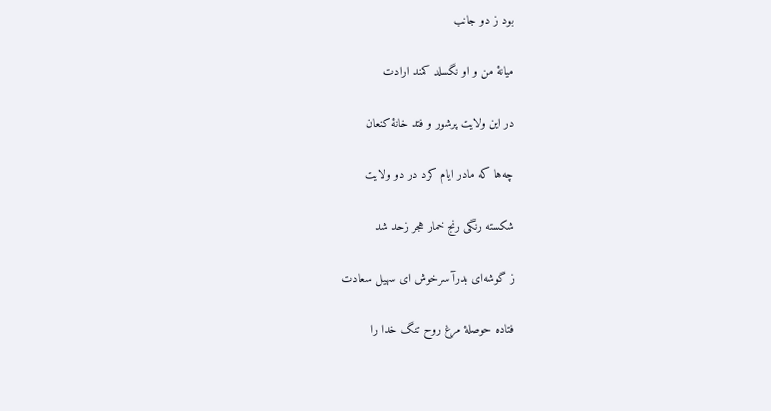بود ز دو جانب

میانهٔ من و او نگسلد کمند ارادت

در این ولایت پرشور و فتد خانهٔ کنعان

چه‌ها که مادر ایام کرد در دو ولایت

شکسته رنگی رنج خمار هجر زحد شد

ز گوشه‌ای بدرآ سرخوش ای سهیل سعادت

فتاده حوصلهٔ مرغ روح تنگ خدا را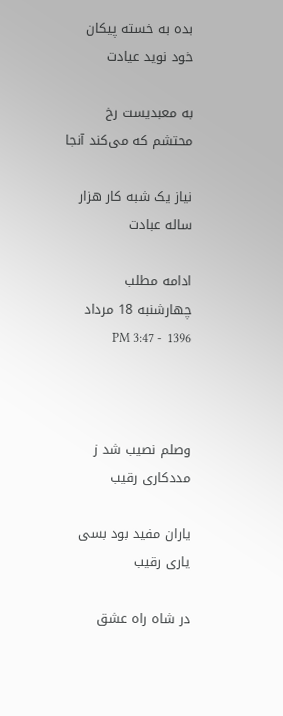بده به خسته پیکان خود نوید عیادت

به معبدیست رخ محتشم که می‌کند آنجا

نیاز یک شبه کار هزار ساله عبادت

ادامه مطلب
چهارشنبه 18 مرداد 1396  - 3:47 PM



وصلم نصیب شد ز مددکاری رقیب

یاران مفید بود بسی یاری رقیب

در شاه راه عشق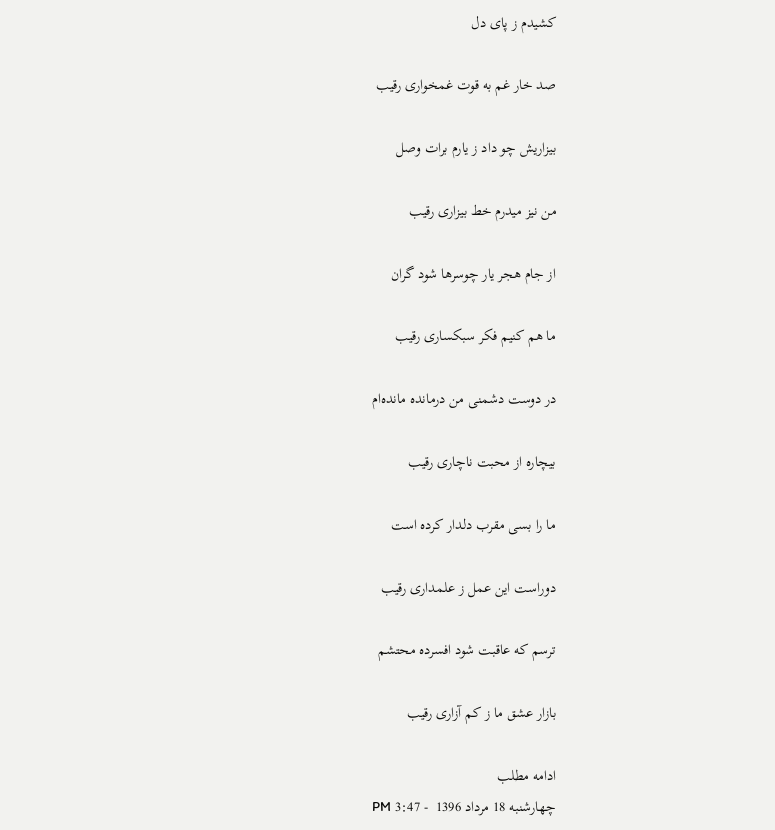کشیدم ز پای دل

صد خار غم به قوت غمخواری رقیب

بیزاریش چو داد ز یارم برات وصل

من نیز میدرم خط بیزاری رقیب

از جام هجر یار چوسرها شود گران

ما هم کنیم فکر سبکساری رقیب

در دوست دشمنی من درمانده مانده‌ام

بیچاره از محبت ناچاری رقیب

ما را بسی مقرب دلدار کرده است

دوراست این عمل ز علمداری رقیب

ترسم که عاقبت شود افسرده محتشم

بازار عشق ما ز کم آزاری رقیب

ادامه مطلب
چهارشنبه 18 مرداد 1396  - 3:47 PM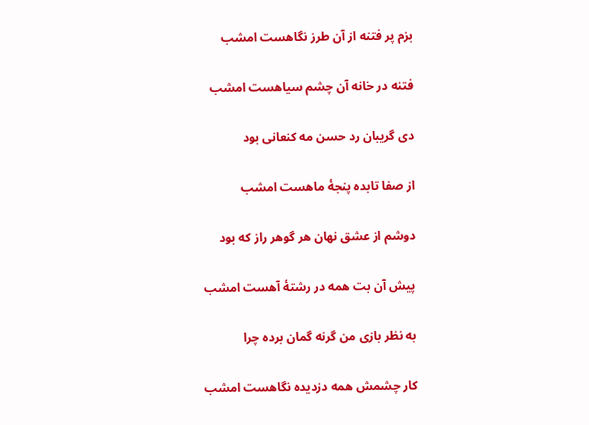بزم پر فتنه از آن طرز نگاهست امشب

فتنه در خانه آن چشم سیاهست امشب

دی گریبان رد حسن مه کنعانی بود

از صفا تابده پنجهٔ ماهست امشب

دوشم از عشق نهان هر گوهر راز که بود

پیش آن بت همه در رشتهٔ آهست امشب

به نظر بازی من گرنه گمان برده چرا

کار چشمش همه دزدیده نگاهست امشب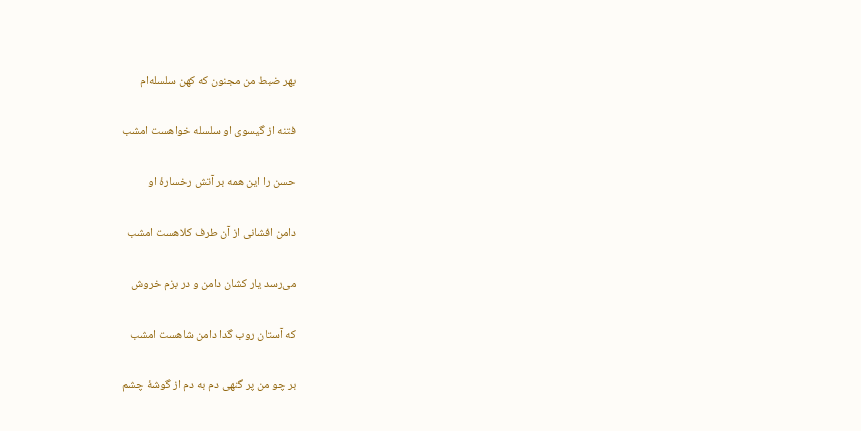بهر ضبط من مجنون که کهن سلسله‌ام

فتنه از گیسوی او سلسله خواهست امشب

حسن را این همه بر آتش رخسارهٔ او

دامن افشانی از آن طرف کلاهست امشب

می‌رسد یار کشان دامن و در بزم خروش

که آستان روب گدا دامن شاهست امشب

بر چو من پر گنهی دم به دم از گوشهٔ چشم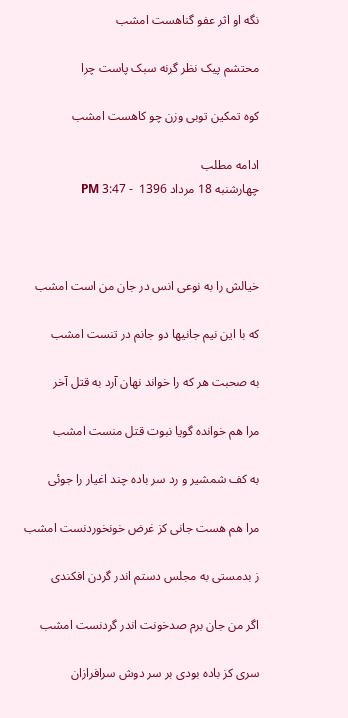نگه او اثر عفو گناهست امشب

محتشم پیک نظر گرنه سبک پاست چرا

کوه تمکین توبی وزن چو کاهست امشب

ادامه مطلب
چهارشنبه 18 مرداد 1396  - 3:47 PM



خیالش را به نوعی انس در جان من است امشب

که با این نیم جانیها دو جانم در تنست امشب

به صحبت هر که را خواند نهان آرد به قتل آخر

مرا هم خوانده گویا نبوت قتل منست امشب

به کف شمشیر و رد سر باده چند اغیار را جوئی

مرا هم هست جانی کز غرض خونخوردنست امشب

ز بدمستی به مجلس دستم اندر گردن افکندی

اگر من جان برم صدخونت اندر گردنست امشب

سری کز باده بودی بر سر دوش سرافرازان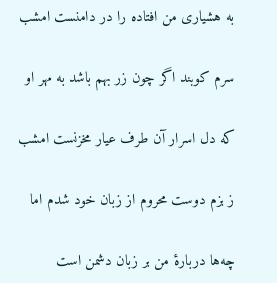به هشیاری من افتاده را در دامنست امشب

سرم کوبند اگر چون زر بهم باشد به مهر او

که دل اسرار آن طرف عیار مخزنست امشب

ز بزم دوست محروم از زبان خود شدم اما

چه‌ها دربارهٔ من بر زبان دشمن است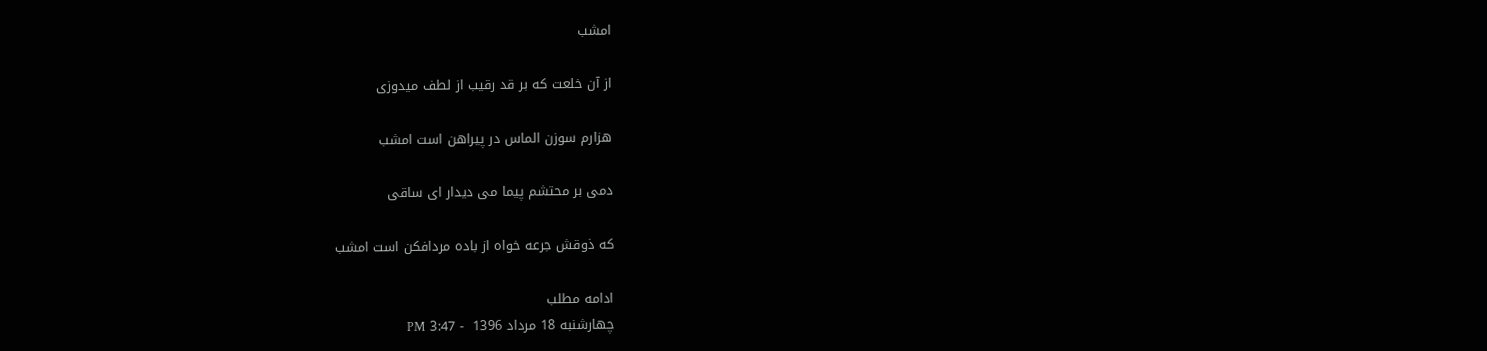امشب

از آن خلعت که بر قد رقیب از لطف میدوزی

هزارم سوزن الماس در پیراهن است امشب

دمی بر محتشم پیما می دیدار ای ساقی

که ذوقش جرعه خواه از باده مردافکن است امشب

ادامه مطلب
چهارشنبه 18 مرداد 1396  - 3:47 PM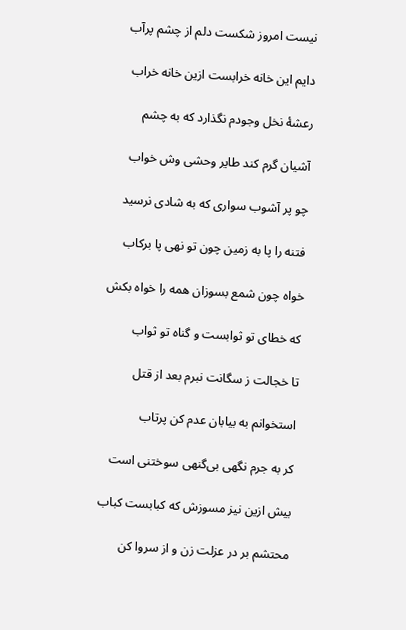نیست امروز شکست دلم از چشم پرآب

دایم این خانه خرابست ازین خانه خراب

رعشهٔ نخل وجودم نگذارد که به چشم

آشیان گرم کند طایر وحشی وش خواب

چو پر آشوب سواری که به شادی نرسید

فتنه را پا به زمین چون تو نهی پا برکاب

خواه چون شمع بسوزان همه را خواه بکش

که خطای تو ثوابست و گناه تو ثواب

تا خجالت ز سگانت نبرم بعد از قتل

استخوانم به بیابان عدم کن پرتاب

کر به جرم نگهی بی‌گنهی سوختنی است

بیش ازین نیز مسوزش که کبابست کباب

محتشم بر در عزلت زن و از سروا کن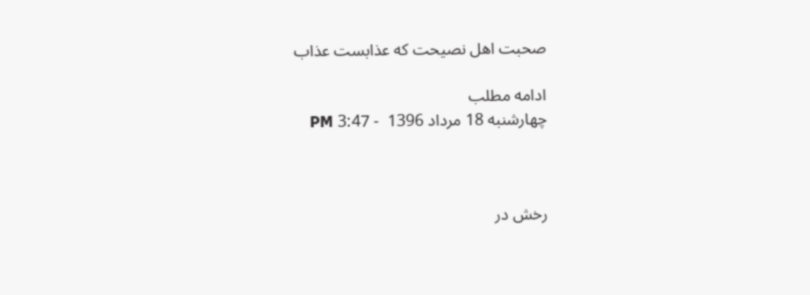صحبت اهل نصیحت که عذابست عذاب

ادامه مطلب
چهارشنبه 18 مرداد 1396  - 3:47 PM



رخش در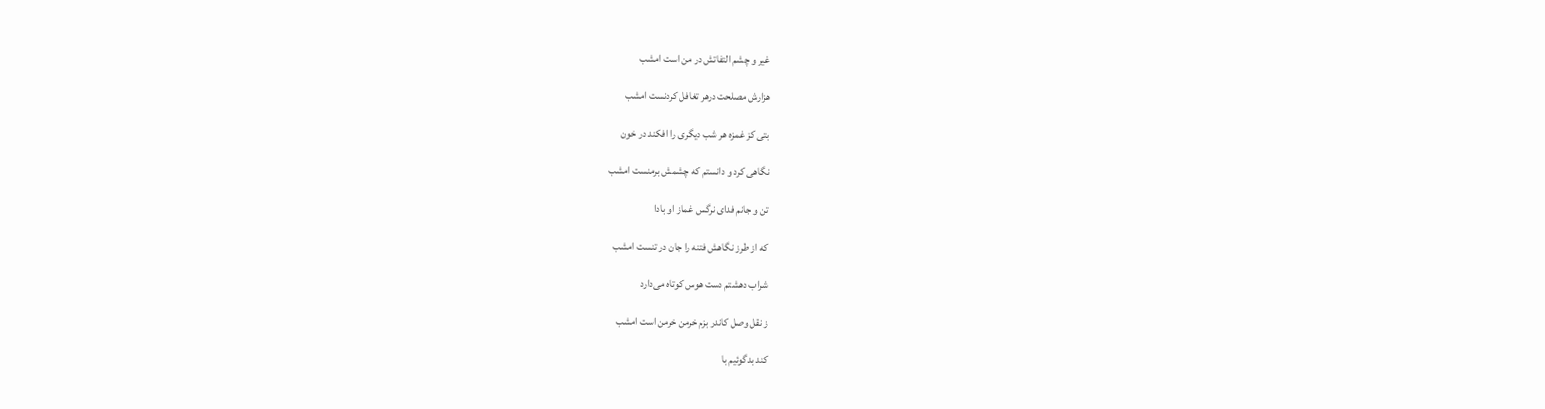غیر و چشم التفاتش در من است امشب

هزارش مصلحت درهر تغافل کردنست امشب

بتی کز غمزه هر شب دیگری را افکند در خون

نگاهی کرد و دانستم که چشمش برمنست امشب

تن و جانم فدای نرگس غماز او بادا

که از طرز نگاهش فتنه را جان در تنست امشب

شراب دهشتم دست هوس کوتاه می‌دارد

ز نقل وصل کاندر بزم خرمن خرمن است امشب

کند بدگوئیم با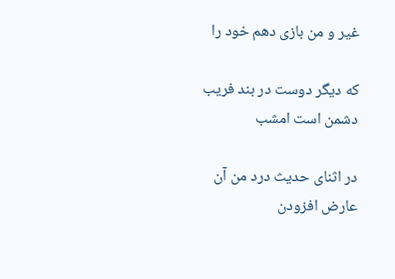غیر و من بازی دهم خود را

که دیگر دوست در بند فریب دشمن است امشب

در اثنای حدیث درد من آن عارض افزودن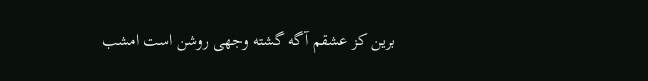برین کز عشقم آگه گشته وجهی روشن است امشب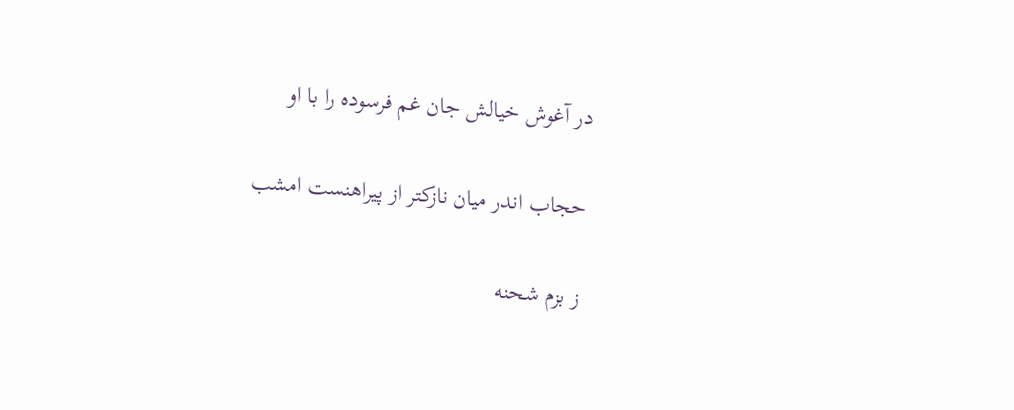در آغوش خیالش جان غم فرسوده را با او

حجاب اندر میان نازکتر از پیراهنست امشب

ز بزم شحنه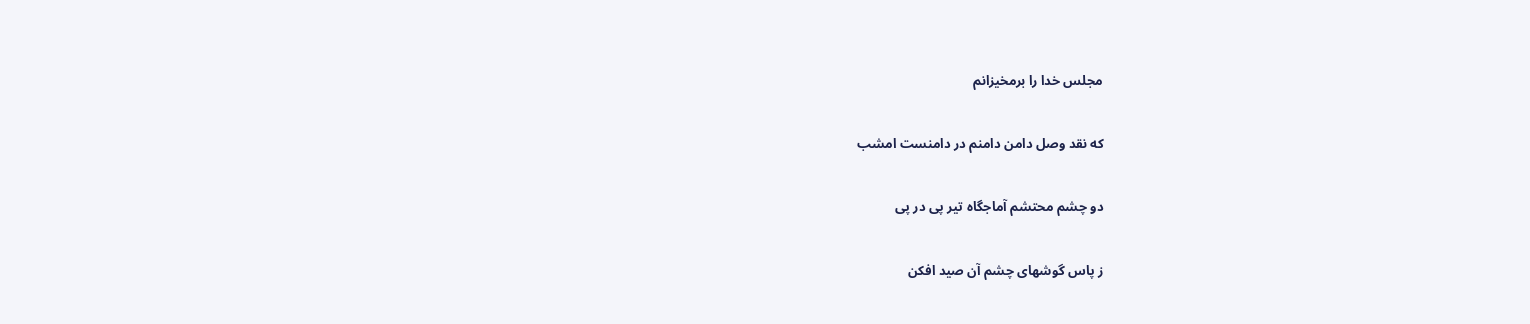مجلس خدا را برمخیزانم

که نقد وصل دامن دامنم در دامنست امشب

دو چشم محتشم آماجگاه تیر پی در پی

ز پاس گوشهای چشم آن صید افکن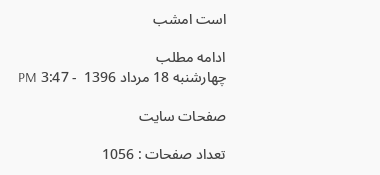است امشب

ادامه مطلب
چهارشنبه 18 مرداد 1396  - 3:47 PM

صفحات سایت

تعداد صفحات : 1056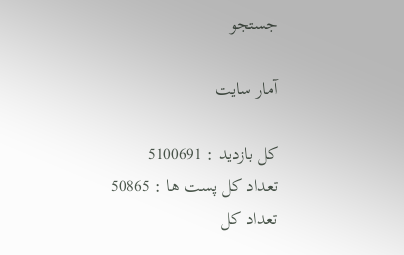جستجو

آمار سایت

کل بازدید : 5100691
تعداد کل پست ها : 50865
تعداد کل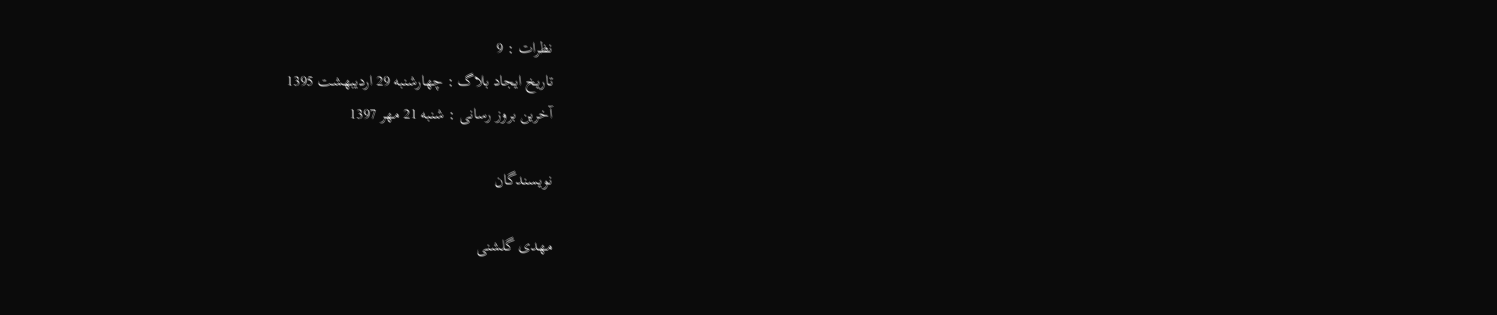نظرات : 9
تاریخ ایجاد بلاگ : چهارشنبه 29 اردیبهشت 1395
آخرین بروز رسانی : شنبه 21 مهر 1397

نویسندگان

مهدی گلشنی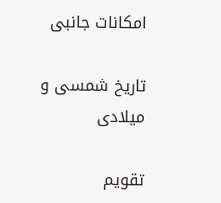امکانات جانبی

تاریخ شمسی و میلادی

تقویم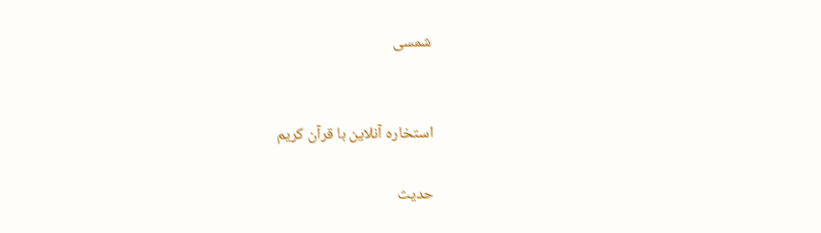شمسی


استخاره آنلاین با قرآن کریم

حدیث